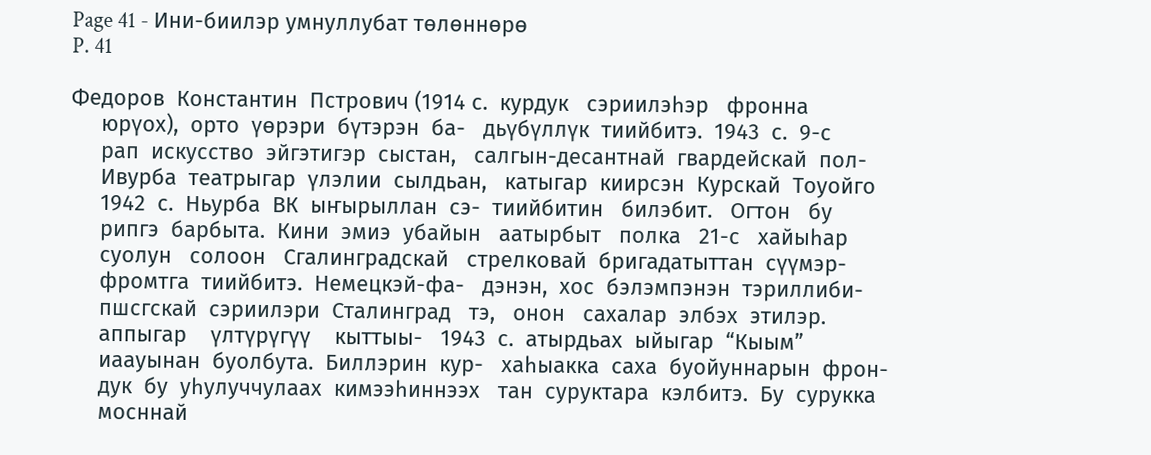Page 41 - Ини-биилэр умнуллубат төлөннөрө
P. 41

Федоров  Константин  Пстрович (1914 с.  курдук   сэриилэһэр   фронна
     юрүох),  орто  үөрэри  бүтэрэн  ба-   дьүбүллүк  тиийбитэ.  1943  с.  9-с
     рап  искусство  эйгэтигэр  сыстан,   салгын-десантнай  гвардейскай  пол-
     Ивурба  театрыгар  үлэлии  сылдьан,   катыгар  киирсэн  Курскай  Тоуойго
     1942  с.  Ньурба  ВК  ыҥырыллан  сэ-  тиийбитин   билэбит.   Огтон   бу
     рипгэ  барбыта.  Кини  эмиэ  убайын   аатырбыт   полка   21-с   хайыһар
     суолун   солоон   Сгалинградскай   стрелковай  бригадатыттан  сүүмэр-
     фромтга  тиийбитэ.  Немецкэй-фа-   дэнэн,  хос  бэлэмпэнэн  тэриллиби-
     пшсгскай  сэриилэри  Сталинград   тэ,   онон   сахалар  элбэх  этилэр.
     аппыгар    үлтүрүгүү    кыттыы-   1943  с.  атырдьах  ыйыгар  “Кыым”
     иаауынан  буолбута.  Биллэрин  кур-   хаһыакка  саха  буойуннарын  фрон-
     дук  бу  уһулуччулаах  кимээһиннээх   тан  суруктара  кэлбитэ.  Бу  сурукка
     мосннай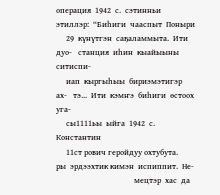операция  1942  с.  сэтинньи   этиллэр:  “Биһиги  чааспыт  Поныри
     29  күнүтгэн  саҕаламмыта.  Ити дуо-   станция  иһин  кыайыыны  ситиспи-
     иап  кыргыһыы  бириэмэтигэр  ах-   тэ...  Ити  кэмҥэ  биһиги  өстоох  уга-
     сы1111ьы  ыйга  1942  с.  Константин
     11ст рович геройдуу охтубута.     ры  эрдээхтик кимэн  испиппит.  Не-
                                       мецтэр  хас  да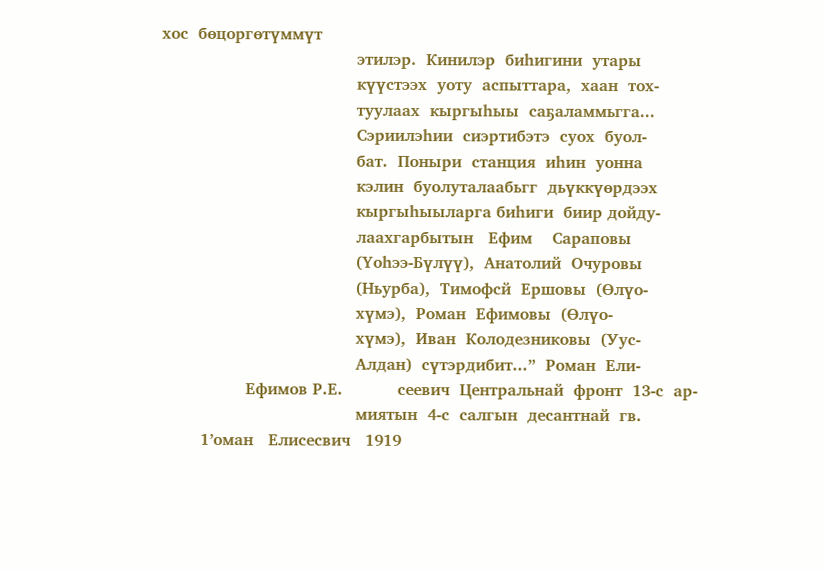хос  бөцоргөтүммүт
                                       этилэр.  Кинилэр  биһигини  утары
                                       күүстээх  уоту  аспыттара,  хаан  тох-
                                       туулаах  кыргыһыы  саҕаламмьгга...
                                       Сэриилэһии  сиэртибэтэ  суох  буол-
                                       бат.  Поныри  станция  иһин  уонна
                                       кэлин  буолуталаабьгг  дьүккүөрдээх
                                       кыргыһыыларга биһиги  биир дойду-
                                       лаахгарбытын   Ефим    Сараповы
                                       (Үоһээ-Бүлүү),  Анатолий  Очуровы
                                       (Ньурба),  Тимофсй  Ершовы  (Өлүо-
                                       хүмэ),  Роман  Ефимовы  (Өлүо-
                                       хүмэ),  Иван  Колодезниковы  (Уус-
                                       Алдан)  сүтэрдибит...”  Роман  Ели-
                 Ефимов Р.Е.           сеевич  Центральнай  фронт  13-с  ар-
                                       миятын  4-с  салгын  десантнай  гв.
        1’оман   Елисесвич   1919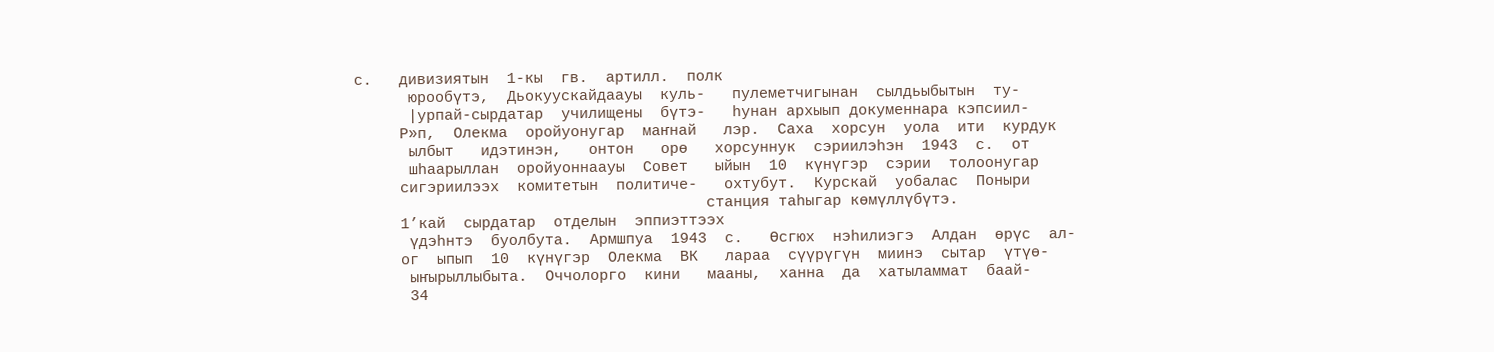с.   дивизиятын  1-кы  гв.  артилл.  полк
      юрообүтэ,  Дьокуускайдаауы  куль-   пулеметчигынан  сылдьыбытын  ту-
      |урпай-сырдатар  училищены  бүтэ-   һунан архыып докуменнара кэпсиил-
     Р»п,  Олекма  оройуонугар  маҥнай   лэр.  Саха  хорсун  уола  ити  курдук
      ылбыт   идэтинэн,   онтон   орө   хорсуннук  сэриилэһэн  1943  с.  от
      шһаарыллан  оройуоннаауы  Совет   ыйын  10  күнүгэр  сэрии  толоонугар
     сигэриилээх  комитетын  политиче-   охтубут.  Курскай  уобалас  Поныри
                                       станция таһыгар көмүллүбүтэ.
     1’кай  сырдатар  отделын  эппиэттээх
      үдэһнтэ  буолбута.  Армшпуа  1943  с.   Өсгюх  нэһилиэгэ  Алдан  өрүс  ал-
     ог  ыпып  10  күнүгэр  Олекма  ВК   лараа  сүүрүгүн  миинэ  сытар  үтүө-
      ыҥырыллыбыта.  Оччолорго  кини   мааны,  ханна  да  хатыламмат  баай-
      34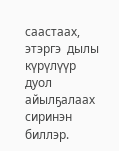саастаах,  этэргэ  дылы  күрүлүүр   дуол  айылҕалаах  сиринэн  биллэр.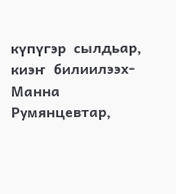күпүгэр  сылдьар,  киэҥ  билиилээх-   Манна  Румянцевтар,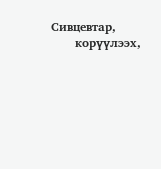Сивцевтар,
      корүүлээх,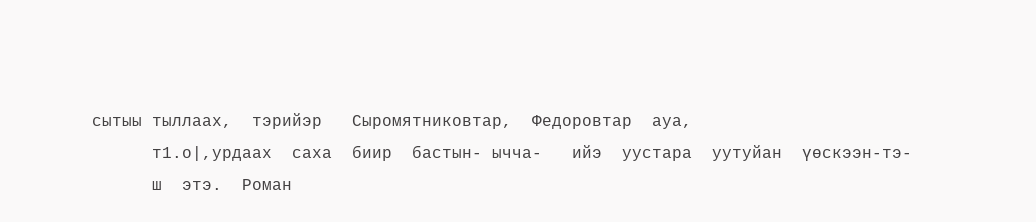сытыы тыллаах,  тэрийэр   Сыромятниковтар,  Федоровтар  ауа,
      т1.о|,урдаах  саха  биир  бастын- ычча-   ийэ  уустара  уутуйан  үөскээн-тэ-
      ш  этэ.  Роман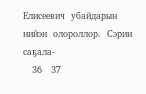Елисеевич  убайдарын  нийэн  олороллор.  Сэрии  саҕала-
   36   37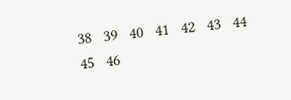38   39   40   41   42   43   44   45   46